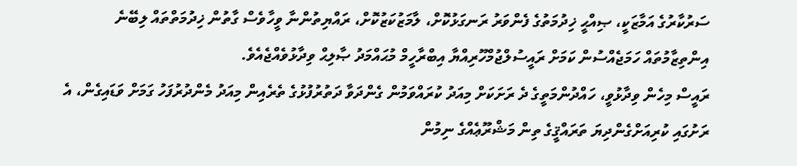ސަރުކާރުގެ އަމާޒަކީ، ޞިއްޙީ ޚިދުމަތުގެ ފެންވަރު ރަނގަޅުކޮށް، ލާމަޒުކަޒުކޮށް، ރައްޔިތުންނާ ވީހާވެސް ގާތުން ޚިދުމަތްތައް ލިބޭނެ އިންތިޒާމުތައް ހަމަޖެއްސުން ކަމަށް ރައީސުލްޖުމްހޫރިއްޔާ އިބްރާހީމް މުޙައްމަދު ޞާލިޙް ވިދާޅުވެއްޖެއެވެ.
ރައީސް މިހެން ވިދާޅުވީ، ހައްދުންމަތީގެ ދެ ރަށަކަށް މިއަދު ކުރައްވަމުން ގެންދަވާ ދަތުރުފުޅުގެ ތެރެއިން މިއަދު މެންދުރުފަހު ގަމަށް ވަޑައިގެން، އެ ރަށުގައި ކުރިއަށްގެންދިޔަ ތަރައްޤީގެ ތިން މަޝްރޫޢެއްގެ ނިމުން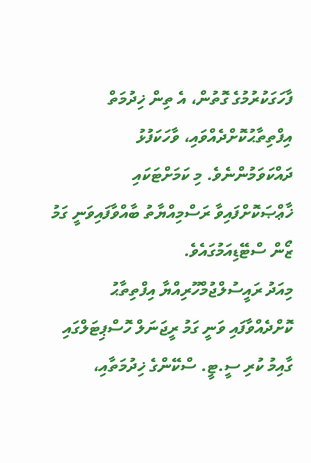ފާހަގަކުރުމުގެ ގޮތުން، އެ ތިން ޚިދުމަތް އިފްތިތާޙުކޮށްދެއްވައި، ވާހަކަފުޅު ދައްކަވަމުންނެވެ. މި ކަމަށްޓަކައި ޚާޢްޞަކޮށްފައިވާ ރަސްމިއްޔާތު ބާއްވާފައިވަނީ ގަމު ޒޯން ސްޓޭޑިއަމުގައެވެ.
މިއަދު ރައީސުލްޖުމްހޫރިއްޔާ އިފްތިތާޙު ކޮށްދެއްވާފައި ވަނީ ގަމު ރީޖަނަލް ހޮސްޕިޓަލްގައި ގާއިމު ކުރި ސީ.ޓީ. ސްކޭންގެ ޚިދުމަތާއި،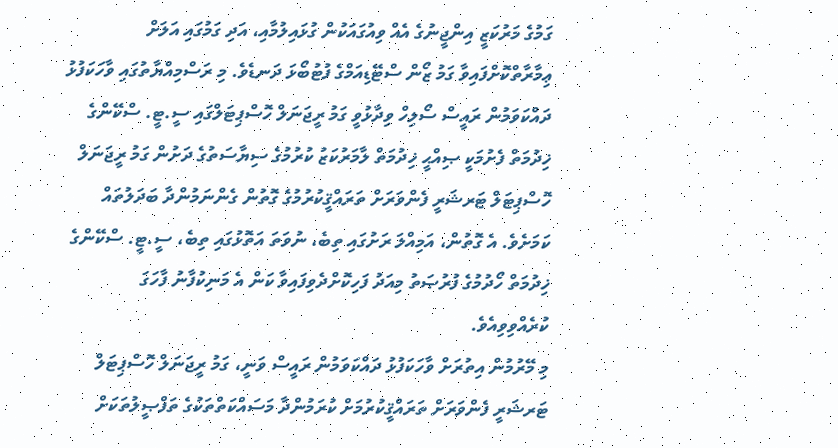ގަމުގެ މަރުކަޒީ އިންޖީނުގެ އެއް ވިއުގައަކުން ގުޅައިލުމާއި، އަދި ގަމުގައި އަލަށް ޢިމާރާތްކޮށްފައިވާ ގަމު ޒޯން ސްޓޭޑިއަމްގެ ފުޓުބޯޅަ ދަނޑެވެ. މި ރަސްމިއްޔާތުގައި ވާހަކަފުޅު ދައްކަވަމުން ރައީސް ސޯލިހް ވިދާޅުވީ ގަމު ރީޖަނަލް ހޮސްޕިޓަލްގައި ސީ.ޓީ. ސްކޭންގެ ޚިދުމަތް ފެށުމަކީ ޞިއްޙީ ޚިދުމަތް ލާމަރުކަޒު ކުރުމުގެ ސިޔާސަތުގެ ދަށުން ގަމު ރީޖަނަލް ހޮސްޕިޓަލް ޓަރޝަރީ ފެންވަރަށް ތަރައްޤީކުރުމުގެ ގޮތުން ގެންނަމުންދާ ބަދަލުތައް ކަމަށެވެ. އެ ގޮތުން، އަމިއްލަ ރަށުގައި ތިބެ، ނުވަތަ އަތޮޅުގައި ތިބެ، ސީ.ޓީ. ސްކޭންގެ ޚިދުމަތް ހޯދުމުގެ ފުރުޞަތު މިއަދު ފަހިކޮށްދެވިފައިވާ ކަން އެ މަނިކުފާނު ފާހަގަ ކުރެއްވިވިއެވެ.
މި މޭރުމުން އިތުރަށް ވާހަކަފުޅު ދައްކަވަމުން ރައީސް ވަނީ، ގަމު ރީޖަނަލް ހޮސްޕިޓަލް ޓަރޝަރީ ފެންވަރަށް ތަރައްޤީކުރުމަށް ކުރަމުންދާ މަސައްކަތްތަކުގެ ތަފްޞީލުތަކަށް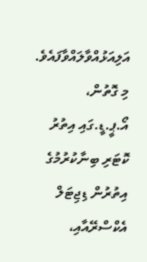އަލިއަޅުއްވާލައްވާފައެވެ. މި ގޮތުން، އޯ.ޕީ.ޑީ.ގައި އިތުރު ކޮޓަރި ބިނާކުރުމުގެ އިތުރުން ޑިޖިޓަލް އެކްސްރޭއާއި،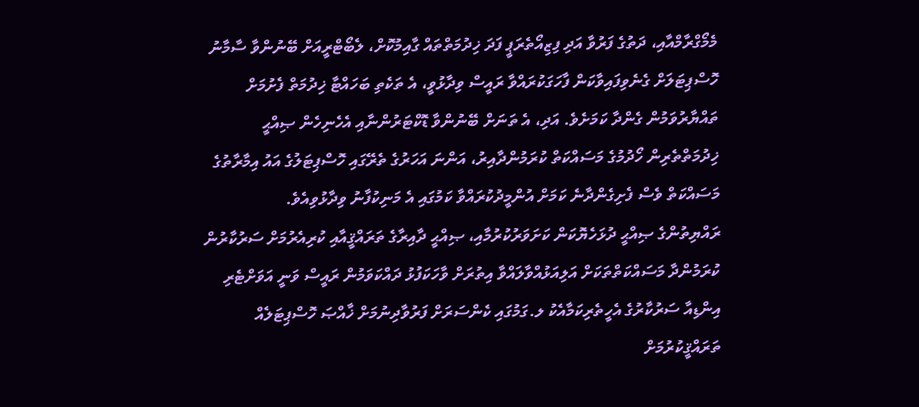މެމޯގްރާމްއާއި، ދަތުގެ ފަރުވާ އަދި ފިޒިއޯތެރަޕީ ފަދަ ޚިދުމަތްތައް ގާއިމުކޮށް، ލެބޯޓްރީއަށް ބޭނުންވާ ސާމާނު ހޮސްޕިޓަލަށް ގެނެވިފައިވާކަން ފާހަގަކުރައްވާ ރައީސް ވިދާޅުވީ، އެ ތަކެތި ބަހައްޓާ ޚިދުމަތް ފެށުމަށް ތައްޔާރުވަމުން ގެންދާ ކަމަށެވެ. އަދި، އެ ތަނަށް ބޭނުންވާ ޑޮކްޓަރުންނާއި އެހެނިހެން ޞިއްޙީ ޚިދުމަތްތެރިން ހޯދުމުގެ މަސައްކަތް ކުރަމުންދާއިރު، އަންނަ އަހަރުގެ ތެރޭގައި ހޮސްޕިޓަލުގެ އައު އިމާރާތުގެ މަސައްކަތް ވެސް ފެށިގެންދާނެ ކަމަށް އުންމީދުކުރައްވާ ކަމުގައި އެ މަނިކުފާނު ވިދާޅުވިއެވެ.
ރައްޔިތުންގެ ޞިއްޙީ ދުޅަހެޔޮކަން ކަށަވަރުކުރުމާއި، ޞިއްޙީ ދާއިރާގެ ތަރައްޤީއާއި ކުރިއެރުމަށް ސަރުކާރުން ކުރަމުންދާ މަސައްކަތްތަކަށް އަލިއަޅުއްވާލައްވާ އިތުރަށް ވާހަކަފުޅު ދައްކަވަމުން ރައީސް ވަނީ އަވަށްޓެރި އިންޑިއާ ސަރުކާރުގެ އެހީތެރިކަމާއެކު ލ.ގަމުގައި ކެންސަރަށް ފަރުވާދިނުމަށް ޚާއްޞަ ހޮސްޕިޓަލެއް ތަރައްޤީކުރުމަށް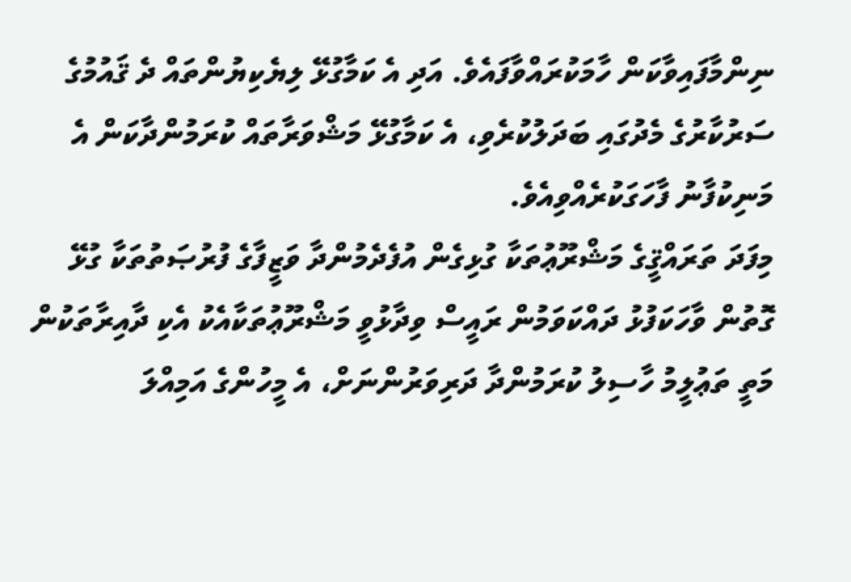ނިންމާފައިވާކަން ހާމަކުރައްވާފައެވެ. އަދި އެ ކަމާގުޅޭ ލިޔެކިޔުންތައް ދެ ޤައުމުގެ ސަރުކާރުގެ މެދުގައި ބަދަލުކުރެވި، އެ ކަމާގުޅޭ މަޝްވަރާތައް ކުރަމުންދާކަން އެ މަނިކުފާނު ފާހަގަކުރެއްވިއެވެ.
މިފަދަ ތަރައްޤީގެ މަޝްރޫޢުތަކާ ގުޅިގެން އުފެދެމުންދާ ވަޒީފާގެ ފުރުޞަތުތަކާ ގުޅޭ ގޮތުން ވާހަކަފުޅު ދައްކަވަމުން ރައީސް ވިދާޅުވީ މަޝްރޫޢުތަކާއެކު އެކި ދާއިރާތަކުން މަތީ ތަޢުލީމު ހާސިލު ކުރަމުންދާ ދަރިވަރުންނަށް، އެ މީހުންގެ އަމިއްލަ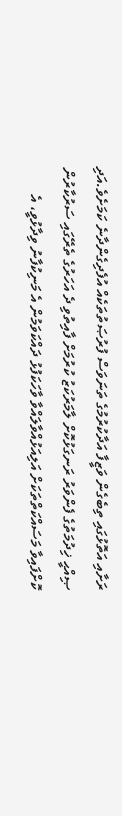ރަށާއި އަތޮޅުގައި ތިބެގެން ވަޒީފާ އަދާކުރުމުގެ ތަނަވަސް ފުރުޞަތުތަކެއް އުފެދިގެންދާނެ ކަމަށެވެ.އަދި ޞިއްޙީ ޚިދުމަތުގެ ފެންވަރު ރަނގަޅުކޮށް ލާމަރުކަޒު ކުރުމަށް ފާއިތުވި ދެ އަހަރުގެ ތެރޭގައި ސަރުކާރުން ކޮށްފައިވާ މަސައްކަތްތަކަށް އަލިއަޅުއްވާލައްވާ ވާހަކަފުޅު ދައްކަވަމުން އެ މަނިކުފާނު ވިދާޅުވީ، އެ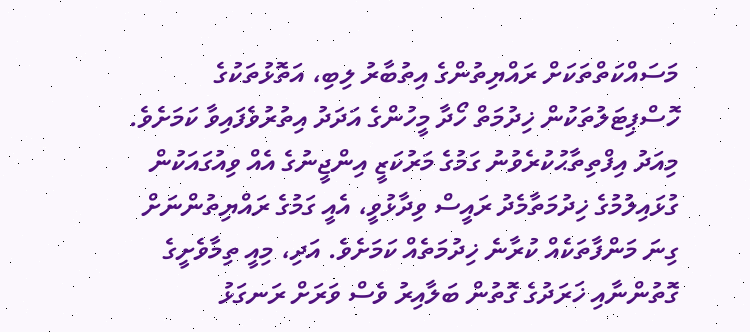މަސައްކަތްތަކަށް ރައްޔިތުންގެ އިތުބާރު ލިބި، އަތޮޅުތަކުގެ ހޮސްޕިޓަލުތަކުން ޚިދުމަތް ހޯދާ މީހުންގެ އަދަދު އިތުރުވެފައިވާ ކަމަށެވެ.
މިއަދު އިފްތިތާޙުކުރެވުނު ގަމުގެ މަރުކަޒީ އިންޖީނުގެ އެއް ވިއުގައަކުން ގުޅައިލުމުގެ ޚިދުމަތާމެދު ރައީސް ވިދާޅުވީ، އެއީ ގަމުގެ ރައްޔިތުންނަށް ގިނަ މަންފާތަކެއް ކުރާނެ ޚިދުމަތެއް ކަމަށެވެ. އަދި، މިއީ ތިމާވެށީގެ ގޮތުންނާއި ޚަރަދުގެ ގޮތުން ބަލާއިރު ވެސް ވަރަށް ރަނގަޅު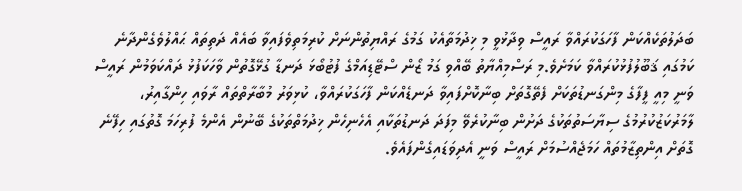ބަދަލުތަކެއްކަން ފާހަގަކުރައްވާ ރައީސް ވިދާޅުވީ މި ޚިދުމަތާއެކު ގަމުގެ ރައްޔިތުންނަށް ކުރިމަތިވެފައިވާ ބައެއް ދަތިތައް ޙައްލުވެގެންދާނެ ކަމުގައި ޤަބޫލުފުޅުކުރައްވާ ކަމަށެވެ.މި ރަސްމިއްޔާތު ބޭއްވި ގަމު ޒޯން ސްޓޭޑިއަމްގެ ފުޓުބޯޅަ ދަނޑާ ގުޅޭގޮތުން ވާހަކަފުޅު ދައްކަވަމުން ރައީސް ވަނީ މިއީ ފީފާގެ މިންގަނޑުތަކަށް ފެތޭގޮތަށް ބިނާކޮށްފައިވާ ދަނޑެއްކަން ފާހަގަކުރައްވާ، ކުޅިވަރު މުބާރާތްތައް ރާވައި ހިންގާއިރު، ލާމަރުކަޒުކުރުމުގެ ސިޔާސަތުތަކުގެ ދަށުން ބިނާކުރެވޭ މިފަދަ ދަނޑުތަކާއި އެހެނިހެން ޚިދުމަތްތަކުގެ ބޭނުން އެންމެ ފުރިހަމަ ގޮތުގައި ހިފޭނެ ގޮތަށް އިންތިޒާމުތައް ހަމަޖެއްސުމަށް ރައީސް ވަނީ އެދިވަޑައިގެންފައެވެ.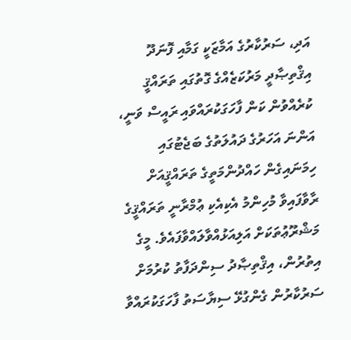އަދި، ސަރުކާރުގެ އަމާޒަކީ ގަމާއި ފޮނަދޫ އިޤްތިޞާދީ މަރުކަޒެއްގެ ގޮތުގައި ތަރައްޤީ ކުރެއްވުން ކަން ފާހަގަކުރައްވައި ރައީސް ވަނީ، އަންނަ އަހަރުގެ ދައުލަތުގެ ބަޖެޓުގައި ހިމަނައިގެން ހައްދުންމަތީގެ ތަރައްޤީއަށް ރާވާފައިވާ މުހިންމު އެކިއެކި ޢުމްރާނީ ތަރައްޤީގެ މަޝްރޫޢުތަކަށް އަލިއަޅުއްވާލައްވާފައެވެ. މީގެ އިތުރުން، އިޤްތިޞާދު ސިންދަފާތު ކުރުމަށް ސަރުކާރުން ގެންގުޅޭ ސިޔާސަތު ފާހަގަކުރައްވާ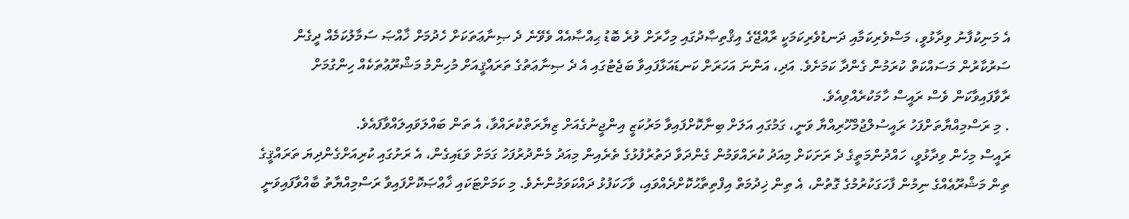އެ މަނިކުފާނު ވިދާޅުވީ، މަސްވެރިކަމާއި ދަނޑުވެރިކަމަކީ ރާއްޖޭގެ އިޤްތިޞާދުގައި މިހާރަށް ވުރެ ބޮޑު ޙިއްޞާއެއް ވެވޭނެ ދެ ޞިނާޢަތަކަށް ހެދުމަށް ޚާއްޞަ ސަމާލުކަމެއް ދީގެން ސަރުކާރުން މަސައްކަތް ކުރަމުން ގެންދާ ކަމަށެވެ. އަދި، އަންނަ އަހަރަށް ކަނޑައަޅާފައިވާ ބަޖެޓުގައި އެ ދެ ޞިނާޢަތުގެ ތަރައްޤީއަށް މުހިންމު މަޝްރޫޢުތަކެއް ހިންގުމަށް ރާވާފައިވާކަން ވެސް ރައީސް ހާމަކުރެއްވިއެވެ.
. މި ރަސްމިއްޔާތަށްފަހު ރައީސުލްޖުމްހޫރިއްޔާ ވަނީ، ގަމުގައި އަލަށް ބިނާކޮށްފައިވާ މަރުކަޒީ އިންޖީނުގެއަށް ޒިޔާރަތްކުރައްވާ، އެ ތަން ބައްލަވައިލައްވާފައެވެ.
ރައީސް މިހެން ވިދާޅުވީ، ހައްދުންމަތީގެ ދެ ރަށަކަށް މިއަދު ކުރައްވަމުން ގެންދަވާ ދަތުރުފުޅުގެ ތެރެއިން މިއަދު މެންދުރުފަހު ގަމަށް ވަޑައިގެން، އެ ރަށުގައި ކުރިއަށްގެންދިޔަ ތަރައްޤީގެ ތިން މަޝްރޫޢެއްގެ ނިމުން ފާހަގަކުރުމުގެ ގޮތުން، އެ ތިން ޚިދުމަތް އިފްތިތާޙުކޮށްދެއްވައި، ވާހަކަފުޅު ދައްކަވަމުންނެވެ. މި ކަމަށްޓަކައި ޚާޢްޞަކޮށްފައިވާ ރަސްމިއްޔާތު ބާއްވާފައިވަނީ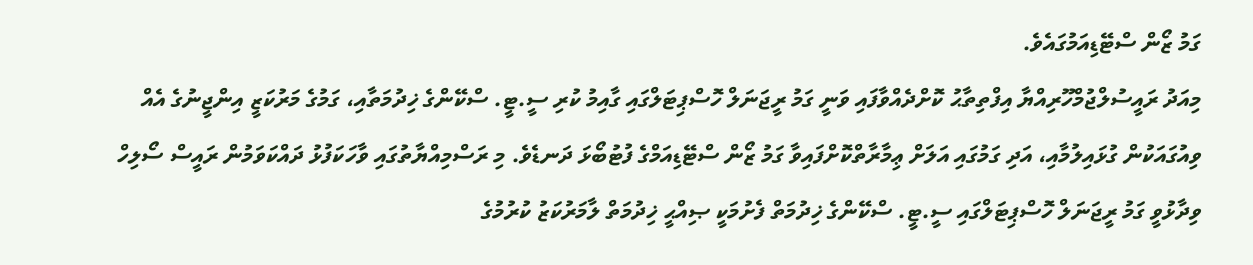ގަމު ޒޯން ސްޓޭޑިއަމުގައެވެ.
މިއަދު ރައީސުލްޖުމްހޫރިއްޔާ އިފްތިތާޙު ކޮށްދެއްވާފައި ވަނީ ގަމު ރީޖަނަލް ހޮސްޕިޓަލްގައި ގާއިމު ކުރި ސީ.ޓީ. ސްކޭންގެ ޚިދުމަތާއި، ގަމުގެ މަރުކަޒީ އިންޖީނުގެ އެއް ވިއުގައަކުން ގުޅައިލުމާއި، އަދި ގަމުގައި އަލަށް ޢިމާރާތްކޮށްފައިވާ ގަމު ޒޯން ސްޓޭޑިއަމްގެ ފުޓުބޯޅަ ދަނޑެވެ. މި ރަސްމިއްޔާތުގައި ވާހަކަފުޅު ދައްކަވަމުން ރައީސް ސޯލިހް ވިދާޅުވީ ގަމު ރީޖަނަލް ހޮސްޕިޓަލްގައި ސީ.ޓީ. ސްކޭންގެ ޚިދުމަތް ފެށުމަކީ ޞިއްޙީ ޚިދުމަތް ލާމަރުކަޒު ކުރުމުގެ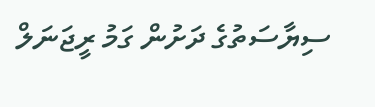ސިޔާސަތުގެ ދަށުން ގަމު ރީޖަނަލް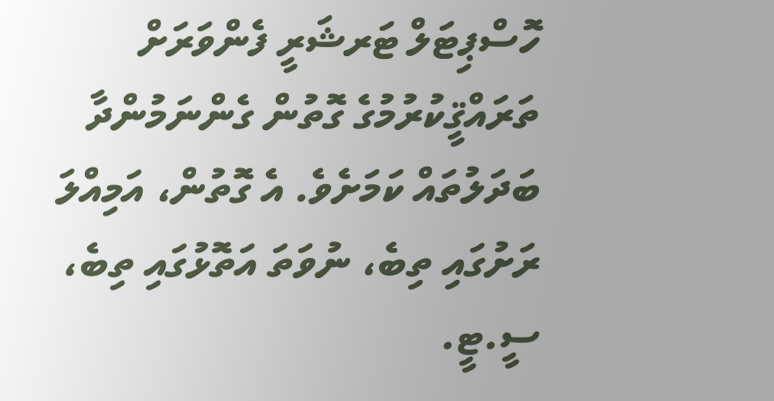ހޮސްޕިޓަލް ޓަރޝަރީ ފެންވަރަށް ތަރައްޤީކުރުމުގެ ގޮތުން ގެންނަމުންދާ ބަދަލުތައް ކަމަށެވެ. އެ ގޮތުން، އަމިއްލަ ރަށުގައި ތިބެ، ނުވަތަ އަތޮޅުގައި ތިބެ، ސީ.ޓީ.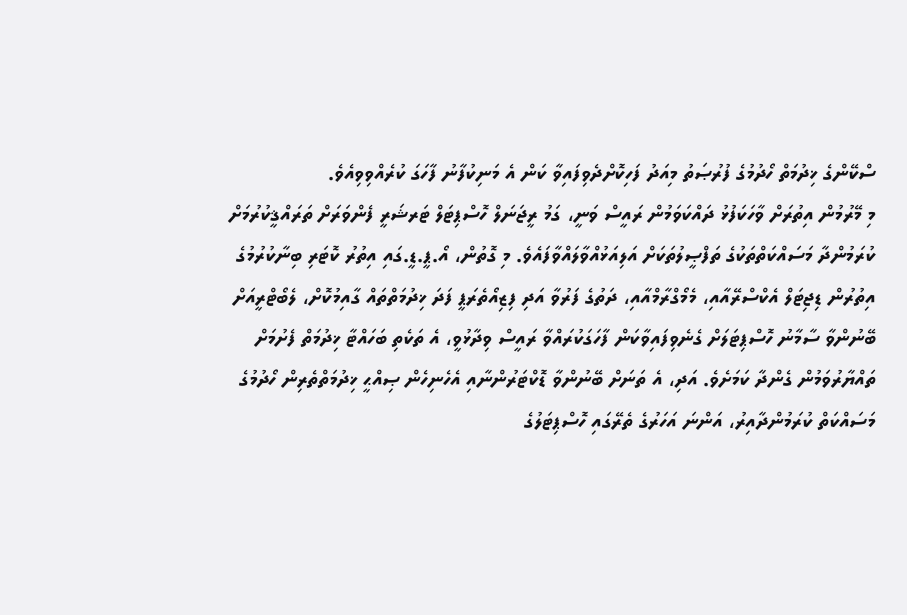ސްކޭންގެ ޚިދުމަތް ހޯދުމުގެ ފުރުޞަތު މިއަދު ފަހިކޮށްދެވިފައިވާ ކަން އެ މަނިކުފާނު ފާހަގަ ކުރެއްވިވިއެވެ.
މި މޭރުމުން އިތުރަށް ވާހަކަފުޅު ދައްކަވަމުން ރައީސް ވަނީ، ގަމު ރީޖަނަލް ހޮސްޕިޓަލް ޓަރޝަރީ ފެންވަރަށް ތަރައްޤީކުރުމަށް ކުރަމުންދާ މަސައްކަތްތަކުގެ ތަފްޞީލުތަކަށް އަލިއަޅުއްވާލައްވާފައެވެ. މި ގޮތުން، އޯ.ޕީ.ޑީ.ގައި އިތުރު ކޮޓަރި ބިނާކުރުމުގެ އިތުރުން ޑިޖިޓަލް އެކްސްރޭއާއި، މެމޯގްރާމްއާއި، ދަތުގެ ފަރުވާ އަދި ފިޒިއޯތެރަޕީ ފަދަ ޚިދުމަތްތައް ގާއިމުކޮށް، ލެބޯޓްރީއަށް ބޭނުންވާ ސާމާނު ހޮސްޕިޓަލަށް ގެނެވިފައިވާކަން ފާހަގަކުރައްވާ ރައީސް ވިދާޅުވީ، އެ ތަކެތި ބަހައްޓާ ޚިދުމަތް ފެށުމަށް ތައްޔާރުވަމުން ގެންދާ ކަމަށެވެ. އަދި، އެ ތަނަށް ބޭނުންވާ ޑޮކްޓަރުންނާއި އެހެނިހެން ޞިއްޙީ ޚިދުމަތްތެރިން ހޯދުމުގެ މަސައްކަތް ކުރަމުންދާއިރު، އަންނަ އަހަރުގެ ތެރޭގައި ހޮސްޕިޓަލުގެ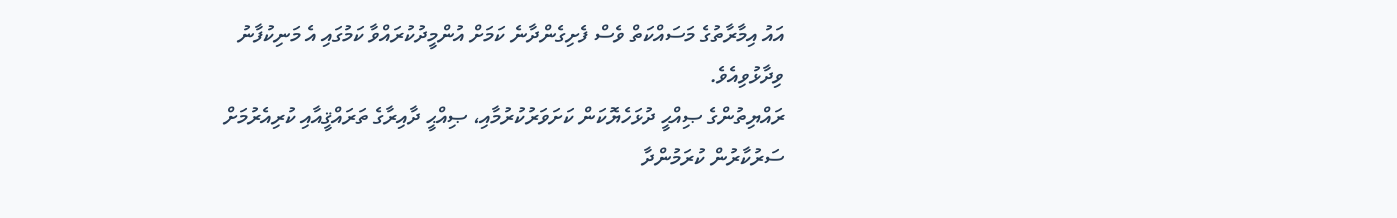އައު އިމާރާތުގެ މަސައްކަތް ވެސް ފެށިގެންދާނެ ކަމަށް އުންމީދުކުރައްވާ ކަމުގައި އެ މަނިކުފާނު ވިދާޅުވިއެވެ.
ރައްޔިތުންގެ ޞިއްޙީ ދުޅަހެޔޮކަން ކަށަވަރުކުރުމާއި، ޞިއްޙީ ދާއިރާގެ ތަރައްޤީއާއި ކުރިއެރުމަށް ސަރުކާރުން ކުރަމުންދާ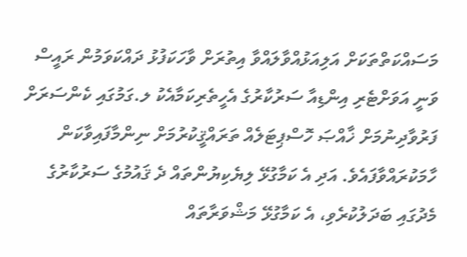މަސައްކަތްތަކަށް އަލިއަޅުއްވާލައްވާ އިތުރަށް ވާހަކަފުޅު ދައްކަވަމުން ރައީސް ވަނީ އަވަށްޓެރި އިންޑިއާ ސަރުކާރުގެ އެހީތެރިކަމާއެކު ލ.ގަމުގައި ކެންސަރަށް ފަރުވާދިނުމަށް ޚާއްޞަ ހޮސްޕިޓަލެއް ތަރައްޤީކުރުމަށް ނިންމާފައިވާކަން ހާމަކުރައްވާފައެވެ. އަދި އެ ކަމާގުޅޭ ލިޔެކިޔުންތައް ދެ ޤައުމުގެ ސަރުކާރުގެ މެދުގައި ބަދަލުކުރެވި، އެ ކަމާގުޅޭ މަޝްވަރާތައް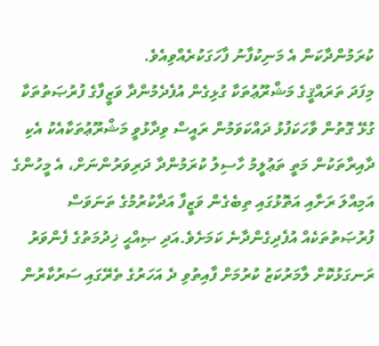ކުރަމުންދާކަން އެ މަނިކުފާނު ފާހަގަކުރެއްވިއެވެ.
މިފަދަ ތަރައްޤީގެ މަޝްރޫޢުތަކާ ގުޅިގެން އުފެދެމުންދާ ވަޒީފާގެ ފުރުޞަތުތަކާ ގުޅޭ ގޮތުން ވާހަކަފުޅު ދައްކަވަމުން ރައީސް ވިދާޅުވީ މަޝްރޫޢުތަކާއެކު އެކި ދާއިރާތަކުން މަތީ ތަޢުލީމު ހާސިލު ކުރަމުންދާ ދަރިވަރުންނަށް، އެ މީހުންގެ އަމިއްލަ ރަށާއި އަތޮޅުގައި ތިބެގެން ވަޒީފާ އަދާކުރުމުގެ ތަނަވަސް ފުރުޞަތުތަކެއް އުފެދިގެންދާނެ ކަމަށެވެ.އަދި ޞިއްޙީ ޚިދުމަތުގެ ފެންވަރު ރަނގަޅުކޮށް ލާމަރުކަޒު ކުރުމަށް ފާއިތުވި ދެ އަހަރުގެ ތެރޭގައި ސަރުކާރުން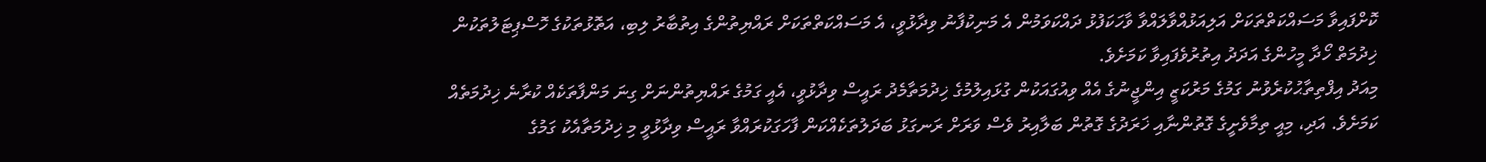ކޮށްފައިވާ މަސައްކަތްތަކަށް އަލިއަޅުއްވާލައްވާ ވާހަކަފުޅު ދައްކަވަމުން އެ މަނިކުފާނު ވިދާޅުވީ، އެ މަސައްކަތްތަކަށް ރައްޔިތުންގެ އިތުބާރު ލިބި، އަތޮޅުތަކުގެ ހޮސްޕިޓަލުތަކުން ޚިދުމަތް ހޯދާ މީހުންގެ އަދަދު އިތުރުވެފައިވާ ކަމަށެވެ.
މިއަދު އިފްތިތާޙުކުރެވުނު ގަމުގެ މަރުކަޒީ އިންޖީނުގެ އެއް ވިއުގައަކުން ގުޅައިލުމުގެ ޚިދުމަތާމެދު ރައީސް ވިދާޅުވީ، އެއީ ގަމުގެ ރައްޔިތުންނަށް ގިނަ މަންފާތަކެއް ކުރާނެ ޚިދުމަތެއް ކަމަށެވެ. އަދި، މިއީ ތިމާވެށީގެ ގޮތުންނާއި ޚަރަދުގެ ގޮތުން ބަލާއިރު ވެސް ވަރަށް ރަނގަޅު ބަދަލުތަކެއްކަން ފާހަގަކުރައްވާ ރައީސް ވިދާޅުވީ މި ޚިދުމަތާއެކު ގަމުގެ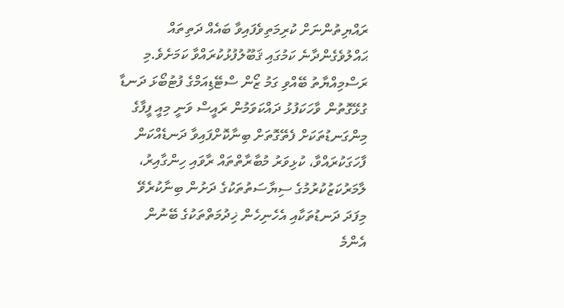ރައްޔިތުންނަށް ކުރިމަތިވެފައިވާ ބައެއް ދަތިތައް ޙައްލުވެގެންދާނެ ކަމުގައި ޤަބޫލުފުޅުކުރައްވާ ކަމަށެވެ.މި ރަސްމިއްޔާތު ބޭއްވި ގަމު ޒޯން ސްޓޭޑިއަމްގެ ފުޓުބޯޅަ ދަނޑާ ގުޅޭގޮތުން ވާހަކަފުޅު ދައްކަވަމުން ރައީސް ވަނީ މިއީ ފީފާގެ މިންގަނޑުތަކަށް ފެތޭގޮތަށް ބިނާކޮށްފައިވާ ދަނޑެއްކަން ފާހަގަކުރައްވާ، ކުޅިވަރު މުބާރާތްތައް ރާވައި ހިންގާއިރު، ލާމަރުކަޒުކުރުމުގެ ސިޔާސަތުތަކުގެ ދަށުން ބިނާކުރެވޭ މިފަދަ ދަނޑުތަކާއި އެހެނިހެން ޚިދުމަތްތަކުގެ ބޭނުން އެންމެ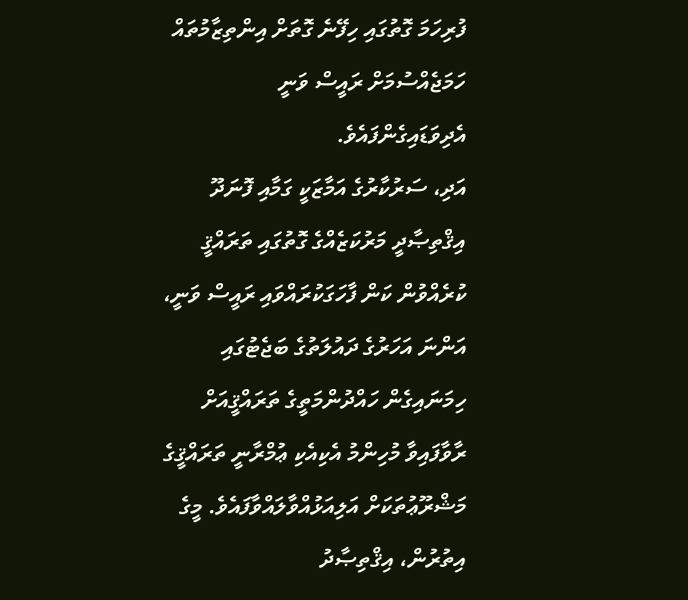ފުރިހަމަ ގޮތުގައި ހިފޭނެ ގޮތަށް އިންތިޒާމުތައް ހަމަޖެއްސުމަށް ރައީސް ވަނީ އެދިވަޑައިގެންފައެވެ.
އަދި، ސަރުކާރުގެ އަމާޒަކީ ގަމާއި ފޮނަދޫ އިޤްތިޞާދީ މަރުކަޒެއްގެ ގޮތުގައި ތަރައްޤީ ކުރެއްވުން ކަން ފާހަގަކުރައްވައި ރައީސް ވަނީ، އަންނަ އަހަރުގެ ދައުލަތުގެ ބަޖެޓުގައި ހިމަނައިގެން ހައްދުންމަތީގެ ތަރައްޤީއަށް ރާވާފައިވާ މުހިންމު އެކިއެކި ޢުމްރާނީ ތަރައްޤީގެ މަޝްރޫޢުތަކަށް އަލިއަޅުއްވާލައްވާފައެވެ. މީގެ އިތުރުން، އިޤްތިޞާދު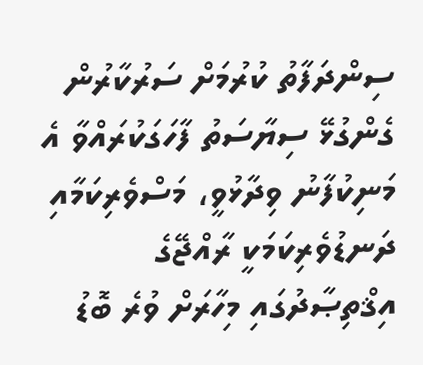ސިންދަފާތު ކުރުމަށް ސަރުކާރުން ގެންގުޅޭ ސިޔާސަތު ފާހަގަކުރައްވާ އެ މަނިކުފާނު ވިދާޅުވީ، މަސްވެރިކަމާއި ދަނޑުވެރިކަމަކީ ރާއްޖޭގެ އިޤްތިޞާދުގައި މިހާރަށް ވުރެ ބޮޑު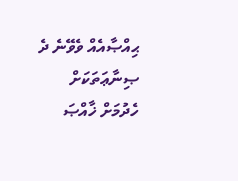ޙިއްޞާއެއް ވެވޭނެ ދެ ޞިނާޢަތަކަށް ހެދުމަށް ޚާއްޞަ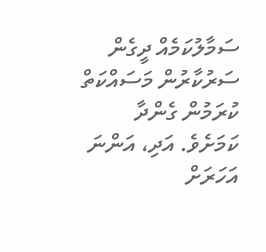ސަމާލުކަމެއް ދީގެން ސަރުކާރުން މަސައްކަތް ކުރަމުން ގެންދާ ކަމަށެވެ. އަދި، އަންނަ އަހަރަށް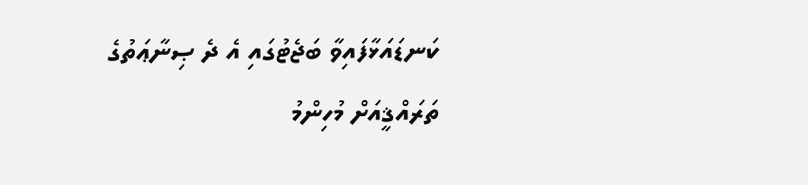ކަނޑައަޅާފައިވާ ބަޖެޓުގައި އެ ދެ ޞިނާޢަތުގެ ތަރައްޤީއަށް މުހިންމު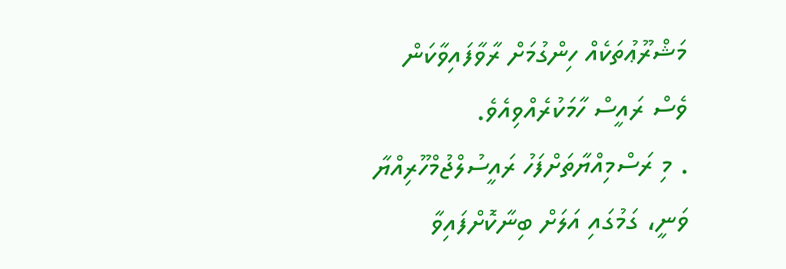މަޝްރޫޢުތަކެއް ހިންގުމަށް ރާވާފައިވާކަން ވެސް ރައީސް ހާމަކުރެއްވިއެވެ.
. މި ރަސްމިއްޔާތަށްފަހު ރައީސުލްޖުމްހޫރިއްޔާ ވަނީ، ގަމުގައި އަލަށް ބިނާކޮށްފައިވާ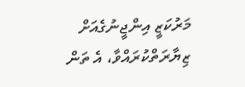މަރުކަޒީ އިންޖީނުގެއަށް ޒިޔާރަތްކުރައްވާ، އެ ތަން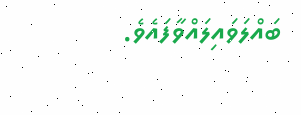ބައްލަވައިލައްވާފައެވެ.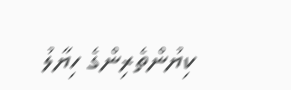ކިޔުންތެރިންގެ ހިޔާލު